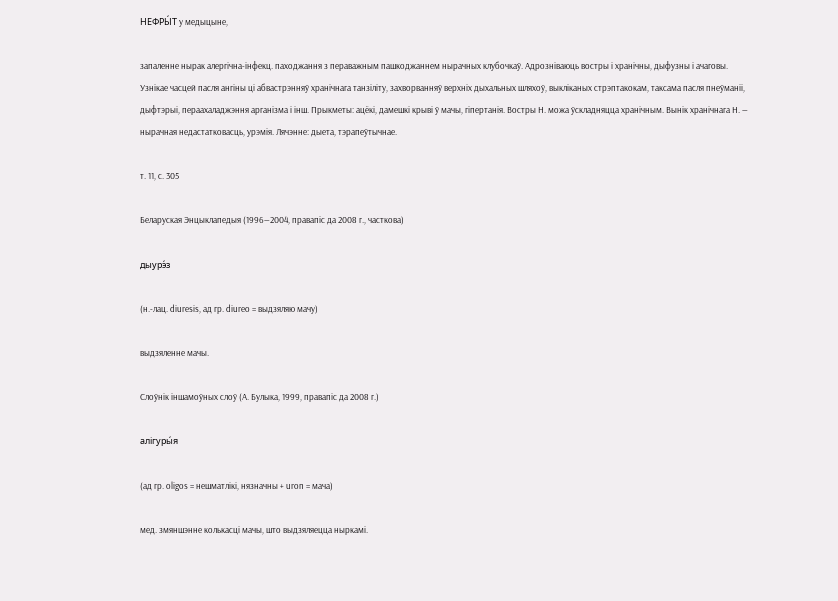НЕФРЫ́Т у медыцыне,

запаленне нырак алергічна-інфекц. паходжання з пераважным пашкоджаннем нырачных клубочкаў. Адрозніваюць востры і хранічны, дыфузны і ачаговы. Узнікае часцей пасля ангіны ці абвастрэнняў хранічнага танзіліту, захворванняў верхніх дыхальных шляхоў, выкліканых стрэптакокам, таксама пасля пнеўманіі, дыфтэрыі, пераахаладжэння арганізма і інш. Прыкметы: ацёкі, дамешкі крыві ў мачы, гіпертанія. Востры Н. можа ўскладняцца хранічным. Вынік хранічнага Н. — нырачная недастатковасць, урэмія. Лячэнне: дыета, тэрапеўтычнае.

т. 11, с. 305

Беларуская Энцыклапедыя (1996—2004, правапіс да 2008 г., часткова)

дыурэ́з

(н.-лац. diuresis, ад гр. diureo = выдзяляю мачу)

выдзяленне мачы.

Слоўнік іншамоўных слоў (А. Булыка, 1999, правапіс да 2008 г.)

алігуры́я

(ад гр. oligos = нешматлікі, нязначны + uron = мача)

мед. змяншэнне колькасці мачы, што выдзяляецца ныркамі.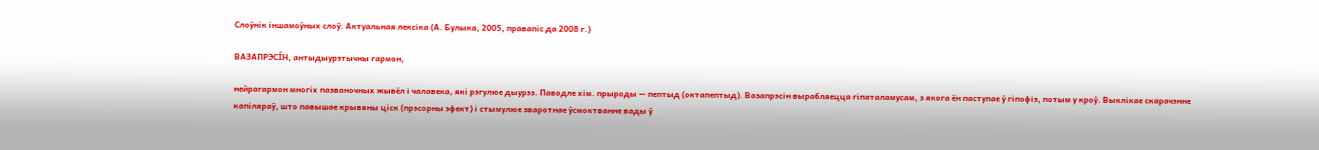Слоўнік іншамоўных слоў. Актуальная лексіка (А. Булыка, 2005, правапіс да 2008 г.)

ВАЗАПРЭСІ́Н, антыдыурэтычны гармон,

нейрагармон многіх пазваночных жывёл і чалавека, які рэгулюе дыурэз. Паводле хім. прыроды — пептыд (октапептыд). Вазапрэсін вырабляецца гіпаталамусам, з якога ён паступае ў гіпофіз, потым у кроў. Выклікае скарачэнне капіляраў, што павышае крывяны ціск (прэсорны эфект) і стымулюе зваротнае ўсмоктванне вады ў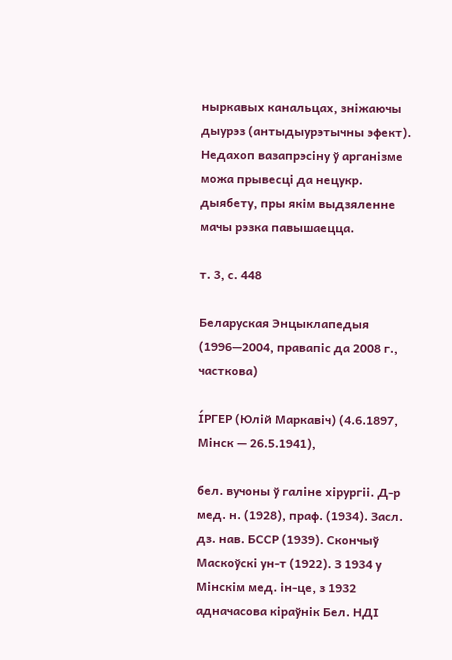ныркавых канальцах, зніжаючы дыурэз (антыдыурэтычны эфект). Недахоп вазапрэсіну ў арганізме можа прывесці да нецукр. дыябету, пры якім выдзяленне мачы рэзка павышаецца.

т. 3, с. 448

Беларуская Энцыклапедыя (1996—2004, правапіс да 2008 г., часткова)

І́РГЕР (Юлій Маркавіч) (4.6.1897, Мінск — 26.5.1941),

бел. вучоны ў галіне хірургіі. Д-р мед. н. (1928), праф. (1934). Засл. дз. нав. БССР (1939). Скончыў Маскоўскі ун-т (1922). З 1934 у Мінскім мед. ін-це, з 1932 адначасова кіраўнік Бел. НДІ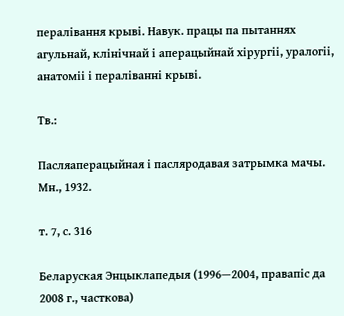пералівання крыві. Навук. працы па пытаннях агульнай, клінічнай і аперацыйнай хірургіі, уралогіі, анатоміі і пераліванні крыві.

Тв.:

Пасляаперацыйная і пасляродавая затрымка мачы. Мн., 1932.

т. 7, с. 316

Беларуская Энцыклапедыя (1996—2004, правапіс да 2008 г., часткова)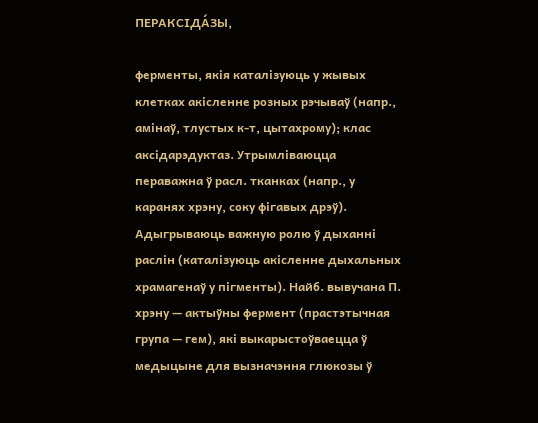ПЕРАКСІДА́ЗЫ,

ферменты, якія каталізуюць у жывых клетках акісленне розных рэчываў (напр., амінаў, тлустых к-т, цытахрому); клас аксідарэдуктаз. Утрымліваюцца пераважна ў расл. тканках (напр., у каранях хрэну, соку фігавых дрэў). Адыгрываюць важную ролю ў дыханні раслін (каталізуюць акісленне дыхальных храмагенаў у пігменты). Найб. вывучана П. хрэну — актыўны фермент (прастэтычная група — гем), які выкарыстоўваецца ў медыцыне для вызначэння глюкозы ў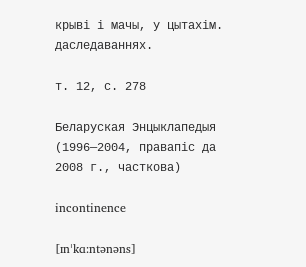крыві і мачы, у цытахім. даследаваннях.

т. 12, с. 278

Беларуская Энцыклапедыя (1996—2004, правапіс да 2008 г., часткова)

incontinence

[ɪnˈkɑ:ntənəns]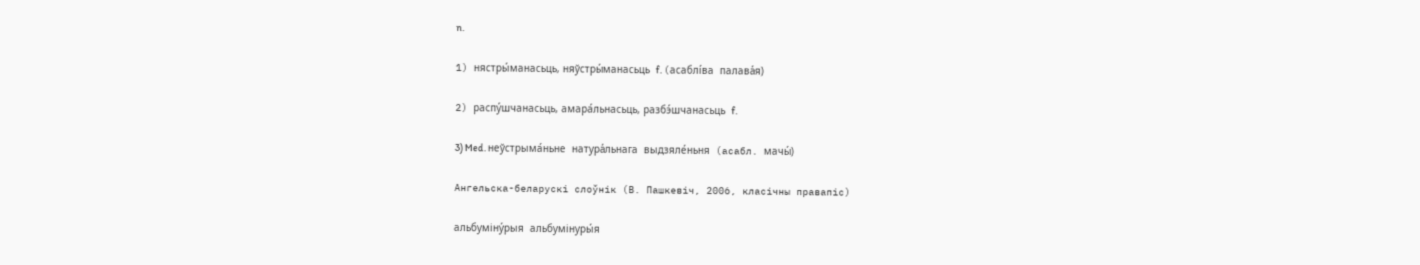n.

1) нястры́манасьць, няўстры́манасьць f. (асаблі́ва палава́я)

2) распу́шчанасьць, амара́льнасьць, разбэ́шчанасьць f.

3) Med. неўстрыма́ньне натура́льнага выдзяле́ньня (асабл. мачы́)

Ангельска-беларускі слоўнік (В. Пашкевіч, 2006, класічны правапіс)

альбуміну́рыя альбумінуры́я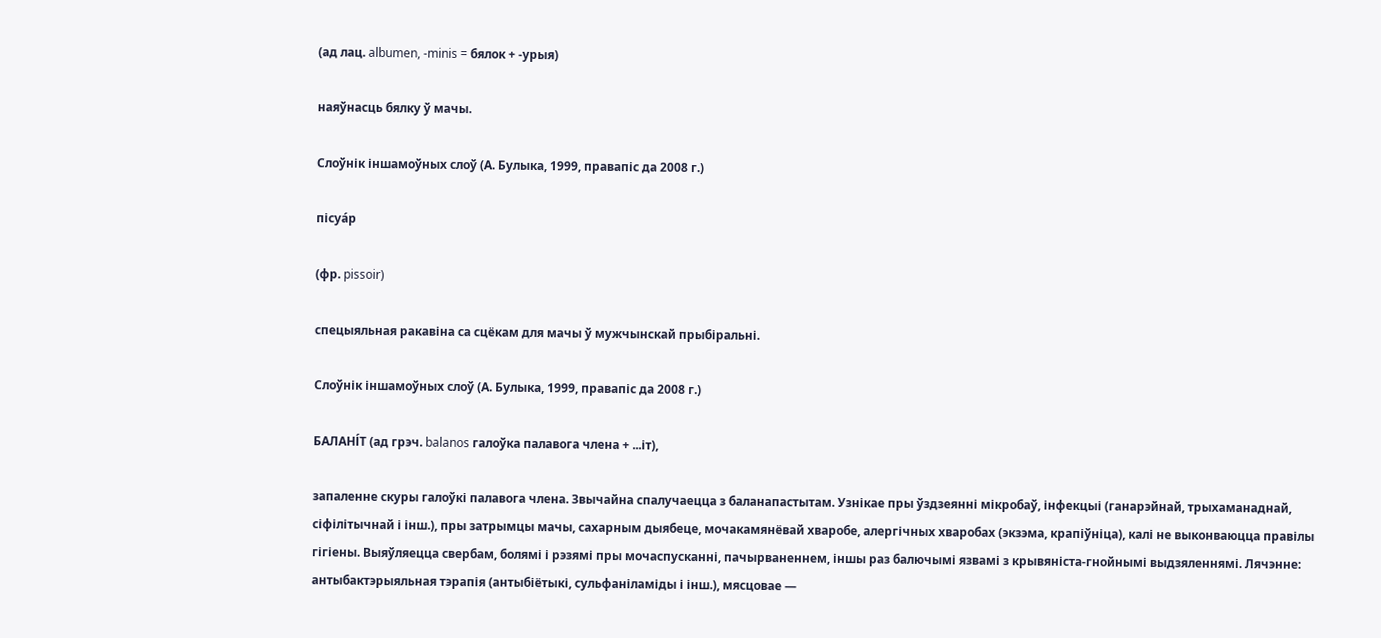(ад лац. albumen, -minis = бялок + -урыя)

наяўнасць бялку ў мачы.

Слоўнік іншамоўных слоў (А. Булыка, 1999, правапіс да 2008 г.)

пісуа́р

(фр. pissoir)

спецыяльная ракавіна са сцёкам для мачы ў мужчынскай прыбіральні.

Слоўнік іншамоўных слоў (А. Булыка, 1999, правапіс да 2008 г.)

БАЛАНІ́Т (ад грэч. balanos галоўка палавога члена + ...іт),

запаленне скуры галоўкі палавога члена. Звычайна спалучаецца з баланапастытам. Узнікае пры ўздзеянні мікробаў, інфекцыі (ганарэйнай, трыхаманаднай, сіфілітычнай і інш.), пры затрымцы мачы, сахарным дыябеце, мочакамянёвай хваробе, алергічных хваробах (экзэма, крапіўніца), калі не выконваюцца правілы гігіены. Выяўляецца свербам, болямі і рэзямі пры мочаспусканні, пачырваненнем, іншы раз балючымі язвамі з крывяніста-гнойнымі выдзяленнямі. Лячэнне: антыбактэрыяльная тэрапія (антыбіётыкі, сульфаніламіды і інш.), мясцовае —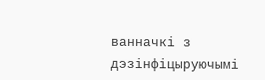ванначкі з дэзінфіцыруючымі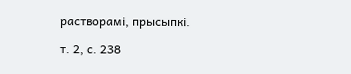растворамі, прысыпкі.

т. 2, с. 238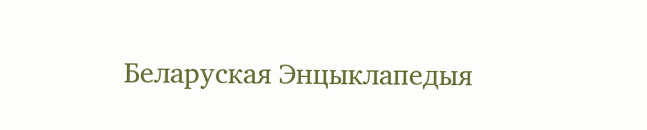Беларуская Энцыклапедыя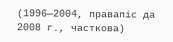(1996—2004, правапіс да 2008 г., часткова)